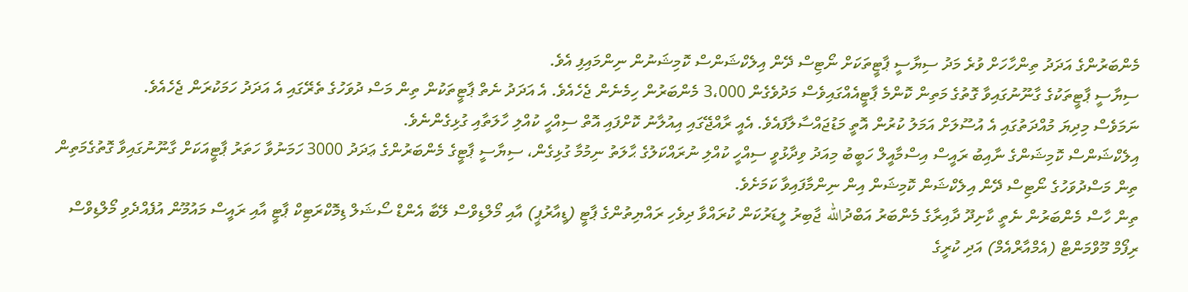މެންބަރުންގެ އަދަދު ތިންހާހަށް ވުރެ މަދު ސިޔާސީ ޕާޓީތަކަށް ނޯޓިސް ދޭން އިލެކްޝަންސް ކޮމިޝަނުން ނިންމައިފި އެވެ.
ސިޔާސީ ޕާޓީތަކުގެ ގާނޫނުގައިވާ ގޮތުގެ މަތިން ކޮންމެ ޕާޓީއެއްގައިވެސް މަދުވެގެން 3،000 މެންބަރުން ހިމެނެން ޖެހެއެވެ. އެ އަދަދު ނެތް ޕާޓީތަކުން ތިން މަސް ދުވަހުގެ ތެރޭގައި އެ އަދަދު ހަމަކުރަން ޖެހެއެވެ.
ނަމަވެސް މިދިޔަ މުއްދަތުގައި އެ އުސޫލަށް އަމަލު ކުރުން އޮތީ މަޑުޖައްސާލާފައެވެ. އެއީ ރާއްޖޭގައި އިއުލާނު ކޮށްފައި އޮތް ސިއްހީ ކުއްލި ހާލަތާއި ގުޅިގެންނެވެ.
އިލެކްޝަންސް ކޮމިޝަންގެ ނާއިބު ރައީސް އިސްމާއީލް ހަބީބު މިއަދު ވިދާޅުވީ ސިއްހީ ކުއްލި ނުރައްކަލުގެ ޙާލަތު ނިމުމާ ގުޅިގެން، ސިޔާސީ ޕާޓީގެ މެންބަރުންގެ ޢަދަދު 3000 ހަމަނުވާ ހަތަރު ޕާޓީއަކަށް ގާނޫނުގައިވާ ގޮތުގެމަތިން ތިން މަސްދުވަހުގެ ނޯޓިސް ދޭން އިލެކްޝަން ކޮމިޝަން އިން ނިންމާފައިވާ ކަމަށެވެ.
ތިން ހާސް މެންބަރުން ނެތީ ކާށިދޫ ދާއިރާގެ މެންބަރު އަބްދުالله ޖާބިރު ލީޑަރުކަން ކުރައްވާ ދިވެހި ރައްޔިތުންގެ ޕާޓީ (ޑީއާރުޕީ) އާއި މޯލްޑިވްސް ލޭބާ އެންޑް ސޯޝަލް ޑިމޮކްރަޓިކް ޕާޓީ އާއި ރައީސް މައުމޫން އުފެއްދެވި މޯލްޑިވްސް ރިފޯމް މޫވްމަންޓް (އެމްއާރްއެމް) އަދި ކުރީގެ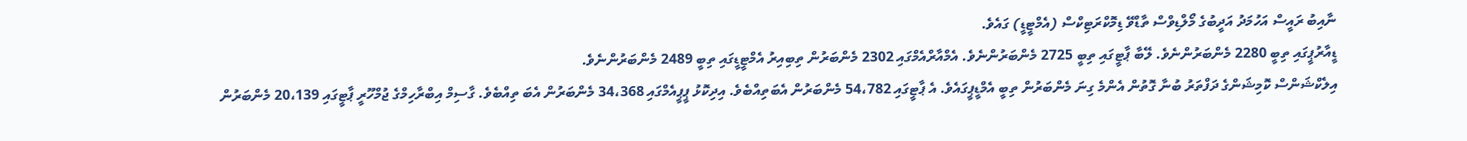ނާއިބު ރައީސް އަހުމަދު އަދީބުގެ މޯލްޑިވްސް ތާޑްވޭ ޑިމޮކްރަޓިކްސް (އެމްޓީޑީ) ގައެވެ.
ޑީއާރުޕީގައި ތިބީ 2280 މެންބަރުންނެވެ. ލޭބާ ޕާޓީގައި ތިބީ 2725 މެންބަރުންނެވެ. އެމްއާރްއެމްގައި 2302 މެންބަރުން ތިބިއިރު އެމްޓީޑީގައި ތިބީ 2489 މެންބަރުންނެވެ.
އިލެކްޝަންސް ކޮމިޝަންގެ ދަފްތަރު ބުނާ ގޮތުން އެންމެ ގިނަ މެންބަރުން ތިބީ އެމްޑީޕީގައެވެ. އެ ޕާޓީގައި 54،782 މެންބަރުން އެބަތިއްބެވެ. އިދިކޮޅު ޕީޕީއެމްގައި 34،368 މެންބަރުން އެބަ ތިއްބެވެ. ގާސިމް އިބްރާހިމްގެ ޖުމްހޫރީ ޕާޓީގައި 20،139 މެންބަރުން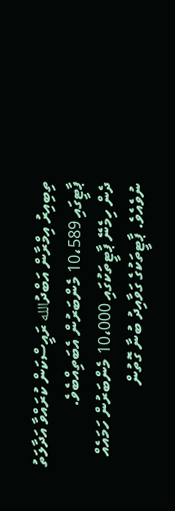ތިބިއިރު އިމްރާން އަބްދުالله ރައީސްކަން ކުރައްވާ އަދާލަތު ޕާޓީގައި 10،589 މެންބަރުން އެބަތިއްބެވެ.
ދެން ހިމެނޭ ޕާޓީތަކުގައި 10،000 މެންބަރުން ހަމައެއް ނުވެއެވެ. ޕާޓީތަކުގެ ގަވާއިދު ބުނާ ގޮތުން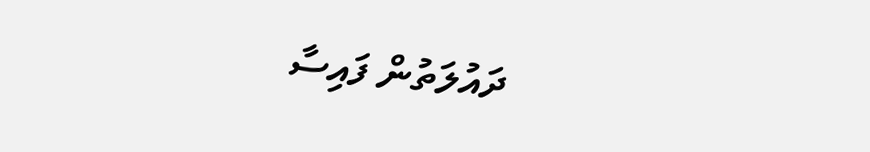ދައުލަތުން ފައިސާ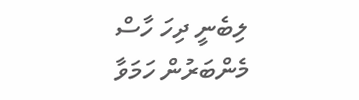ލިބެނީ ދިހަ ހާސް މެންބަރުން ހަމަވާ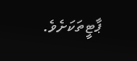ޕާޓީތަކަށެވެ.